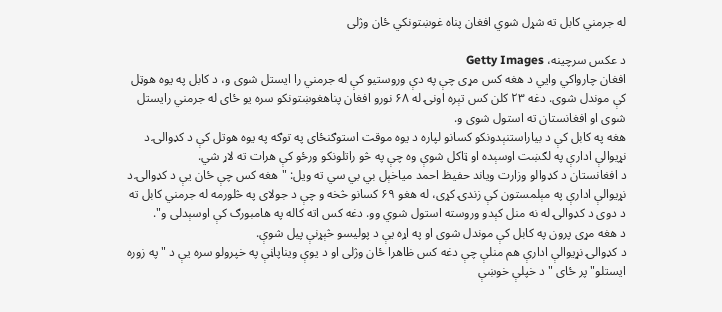له جرمني کابل ته شړل شوي افغان پناه غوښتونکي ځان وژلی

د عکس سرچینه، Getty Images
افغان چارواکي وايي د هغه کس مړی چې په دې وروستیو کې له جرمني را ايستل شوی و، د کابل په یوه هوټل کې موندل شوی. دغه ۲۳ کلن کس تېره اونۍ له ۶۸ نورو افغان پناهغوښتونکو سره یو ځای له جرمني رایستل شوی او افغانستان ته استول شوی و.
هغه په کابل کې د بیاراستنېدونکو کسانو لپاره د یوه موقت استوګنځای په توګه په یوه هوتل کې د کډوالۍ د نړیوالې ادارې په لګښت اوسېده او ټاکل شوې وه چې په څو راتلونکو ورځو کې هرات ته لاړ شي.
د افغانستان د کډوالو وزارت ویاند حفیظ احمد مياخېل بي بي سي ته ویل: "هغه کس چې ځان یې د کډوالۍ د نړيوالې ادارې په مېلمستون کې زندۍ کړی، له هغو ۶۹ کسانو څخه و چې د جولای په څلورمه له جرمني کابل ته د دوی د کډوالۍ له نه منل کېدو وروسته استول شوي وو. دغه کس اته کاله په هامبورګ کې اوسېدلی و".
د هغه مړی پرون په کابل کې موندل شوی او په اړه يې د پوليسو څېړنې پیل شوې.
د کډوالۍ نړیوالې ادارې هم منلې چې دغه کس ظاهرا ځان وژلی او د يوې ويناپاڼې په خپرولو سره یې د "په زوره ایستلو" پر ځای "د خپلې خوښې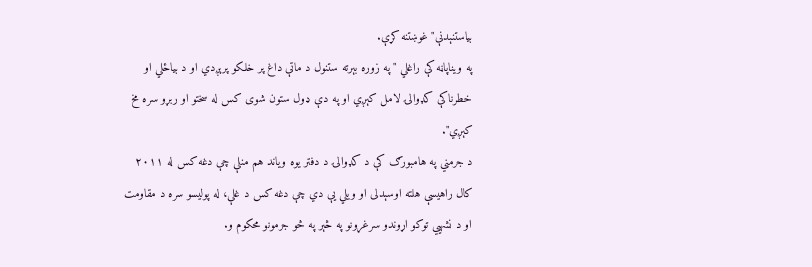بیاستنېدنې" غوښتنه کړې.
په ويناپاڼه کې راغلي " په زوره بېرته ستنول د ماتې داغ پر خلکو پرېږدي او د بیاځلي او خطرناکې کډوالۍ لامل کېږي او په دې ډول ستون شوی کس له سختو او ربړو سره مخ کېږي".
د جرمني په هامبورګ کې د کډوالۍ د دفتر يوه وياند هم منلې چې دغه کس له ۲۰۱۱ کال راهیسې هلته اوسېدلی او ویلي يې دي چې دغه کس د غلې، له پوليسو سره د مقاومت او د نشهيي توکو اړوندو سرغړونو په څېر په څو جرمونو محکوم و.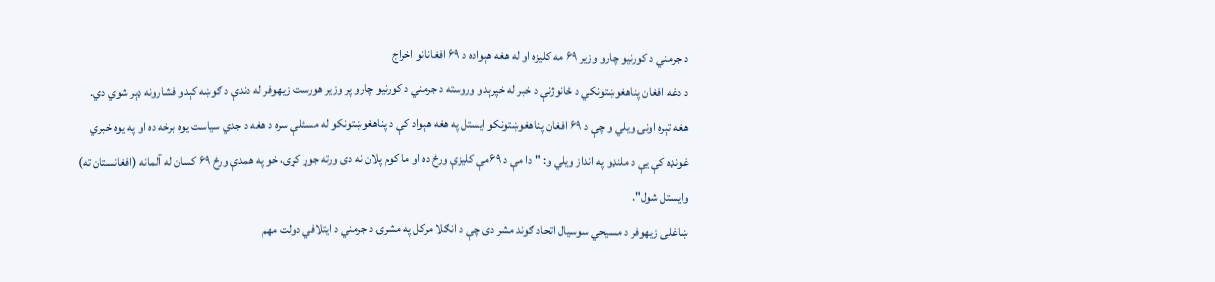د جرمني د کورنيو چارو وزیر ۶۹ مه کليزه او له هغه هېواده د ۶۹ افغانانو اخراج
د دغه افغان پناهغوښتونکي د ځانوژنې د خبر له خپرېدو وروسته د جرمني د کورنيو چارو پر وزیر هورست زيهوفر له دندې د ګوښه کېدو فشارونه ډېر شوي دي.
هغه تېره اونۍ ويلي و چې د ۶۹ افغان پناهغوښتونکو ايستل په هغه هېواد کې د پناهغوښتونکو له مسئلې سره د هغه د جدي سياست يوه برخه ده او په یوه خبري غونډه کې يې د ملنډو په انداز ویلي و: " دا مې د ۶۹مې کليزې ورځ ده او ما کوم پلان نه دی ورته جوړ کړی، خو په همدې ورځ ۶۹ کسان له آلمانه (افغانستان ته) وایستل شول".
ښاغلی زيهوفر د مسيحي سوسیال اتحاد ګوند مشر دی چې د انګلا مرکل په مشرۍ د جرمني د ایتلافي دولت مهم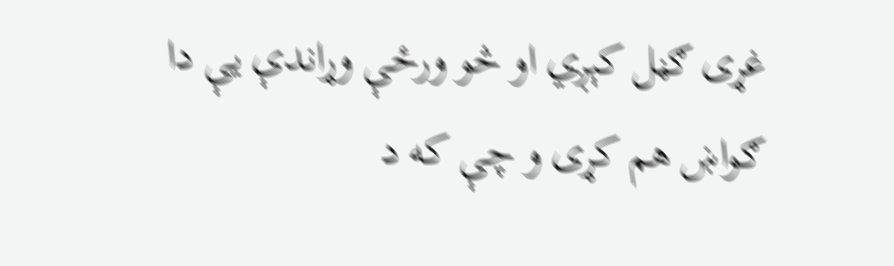غړی ګڼل کېږي او څو ورځې وړاندې يې دا ګواښ هم کړی و چې که د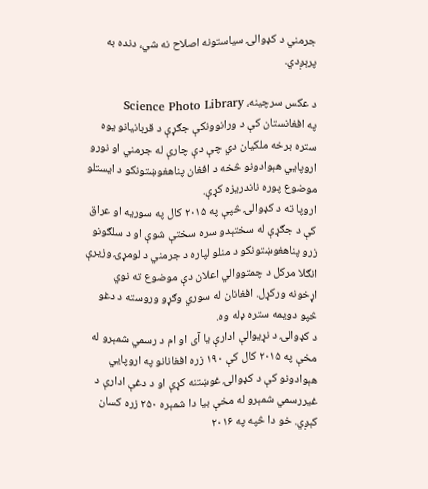جرمني د کډوالۍ سياستونه اصلاح نه شي، دنده به پرېږدي.

د عکس سرچینه، Science Photo Library
په افغانستان کې د ورانوونکې جګړې د قربانیانو یوه ستره برخه ملکيان دي چې دې چارې له جرمني او نورو اروپايي هېوادونو څخه د افغان پناهغوښتونکو د ایستلو موضوع پوره ناندريزه کړې.
اروپا ته د کډوالۍ څپې په ۲۰۱۵ کال په سوريه او عراق کې د جګړې له سختېدو سره سختې شوې او د سلګونو زرو پناهغوښتونکو د منلو لپاره د جرمني د لومړۍ وزیرې انګلا مرکل د چمتووالي اعلان دې موضوع ته نوي اړخونه ورکړل. افغانان له سوري وګړو وروسته د دغو څپو دویمه ستره ډله وه.
د کډوالۍ د نړیوالې ادارې یا آی او ام د رسمي شمېرو له مخې په ۲۰۱۵ کال کې ۱۹۰ زره افغانانو په اروپايي هېوادونو کې د کډوالۍ غوښتنه کړې او د دغې ادارې د غیررسمي شمېرو له مخې بیا دا شمېره ۲۵۰ زره کسان کېږي. خو دا څپه په ۲۰۱۶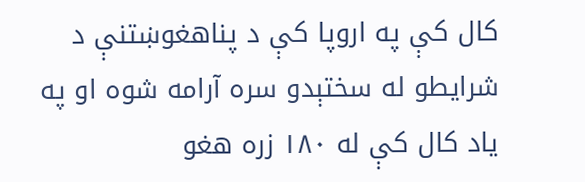کال کې په اروپا کې د پناهغوښتنې د شرایطو له سختېدو سره آرامه شوه او په یاد کال کې له ۱۸۰ زره هغو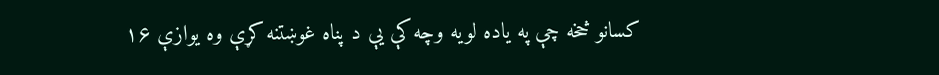کسانو څخه چې په یاده لویه وچه کې يې د پناه غوښتنه کړې وه یوازې ۱۶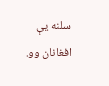سلنه يې افغانان وو.